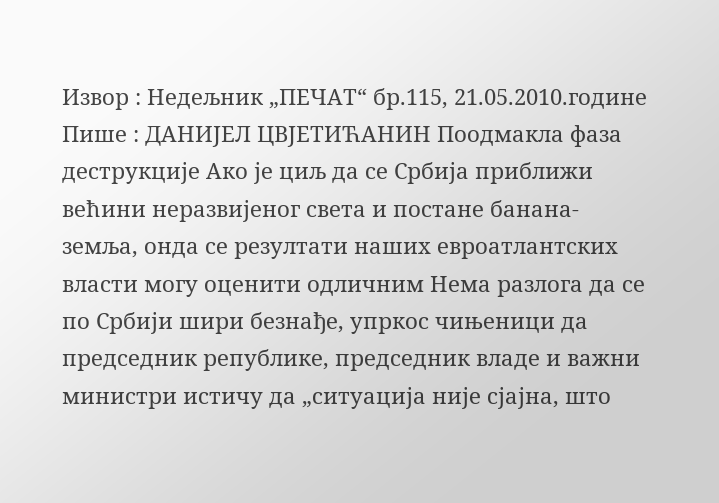Извор : Недељник „ПЕЧАТ“ бр.115, 21.05.2010.године
Пише : ДАНИЈЕЛ ЦВЈЕТИЋАНИН Поодмакла фаза деструкције Ако је циљ да се Србија приближи већини неразвијеног света и постане банана-земља, онда се резултати наших евроатлантских власти могу оценити одличним Нема разлога да се по Србији шири безнађе, упркос чињеници да председник републике, председник владе и важни министри истичу да „ситуација није сјајна, што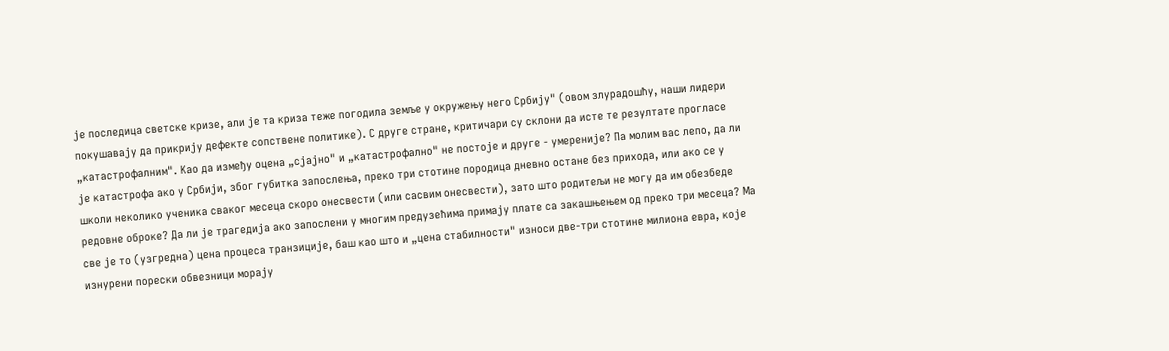је последица светске кризе, али је та криза теже погодила земље у окружењу него Србију" (овом злурадошћу, наши лидери покушавају да прикрију дефекте сопствене политике). С друге стране, критичари су склони да исте те резултате прогласе „катастрофалним". Као да између оцена „сјајно" и „катастрофално" не постоје и друге - умереније? Па молим вас лепо, да ли је катастрофа ако у Србији, због губитка запослења, преко три стотине породица дневно остане без прихода, или ако се у школи неколико ученика сваког месеца скоро онесвести (или сасвим онесвести), зато што родитељи не могу да им обезбеде редовне оброке? Да ли је трагедија ако запослени у многим предузећима примају плате са закашњењем од преко три месеца? Ма све је то (узгредна) цена процеса транзиције, баш као што и „цена стабилности" износи две-три стотине милиона евра, које изнурени порески обвезници морају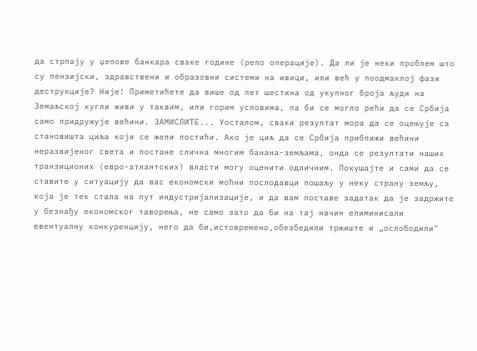да стрпају у џепове банкара сваке године (репо операције). Да ли је неки проблем што су пензијски, здравствени и образовни системи на ивици, или већ у поодмаклој фази деструкције? Није! Приметићете да више од пет шестина од укупног броја људи на Земаљској кугли живи у таквим, или горим условима, па би се могло рећи да се Србија само придружује већини. ЗАМИСЛИТЕ... Уосталом, сваки резултат мора да се оцењује са становишта циља који се жели постићи. Ако је циљ да се Србија приближи већини неразвијеног света и постане слична многим банана-земљама, онда се резултати наших транзиционих (евро-атлантских) власти могу оценити одличним. Покушајте и сами да се ставите у ситуацију да вас економски моћни послодавци пошаљу у неку страну земљу, која је тек стала на пут индустријализације, и да вам поставе задатак да је задржите у безнађу економског таворења, не само зато да би на тај начин елиминисали евентуалну конкуренцију, него да би,истовремено,обезбедили тржиште и „ослободили"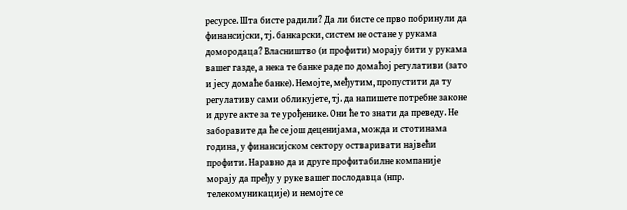ресурсе. Шта бисте радили? Да ли бисте се прво побринули да финансијски, тј. банкарски, систем не остане у рукама домородаца? Власништво (и профити) морају бити у рукама вашег газде, а нека те банке раде по домаћој регулативи (зато и јесу домаће банке). Немојте, међутим, пропустити да ту регулативу сами обликујете, тј. да напишете потребне законе и друге акте за те урођенике. Они ће то знати да преведу. Не заборавите да ће се још деценијама, можда и стотинама година, у финансијском сектору остваривати највећи профити. Наравно да и друге профитабилне компаније морају да пређу у руке вашег послодавца (нпр. телекомуникације) и немојте се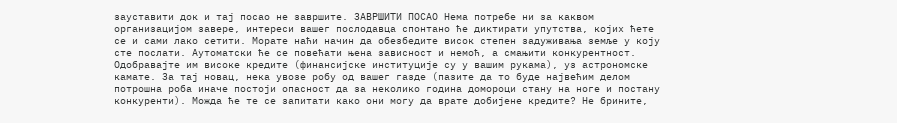зауставити док и тај посао не завршите. ЗАВРШИТИ ПОСАО Нема потребе ни за каквом организацијом завере, интереси вашег послодавца спонтано ће диктирати упутства, којих ћете се и сами лако сетити. Морате наћи начин да обезбедите висок степен задуживања земље у коју сте послати. Аутоматски ће се повећати њена зависност и немоћ, а смањити конкурентност. Одобравајте им високе кредите (финансијске институције су у вашим рукама), уз астрономске камате. За тај новац, нека увозе робу од вашег газде (пазите да то буде највећим делом потрошна роба иначе постоји опасност да за неколико година домороци стану на ноге и постану конкуренти). Можда ће те се запитати како они могу да врате добијене кредите? Не брините,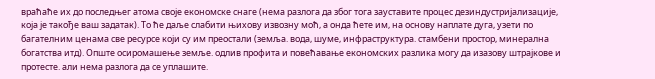враћаће их до последњег атома своје економске снаге (нема разлога да због тога зауставите процес дезиндустријализације, која је такође ваш задатак). То ће даље слабити њихову извозну моћ, а онда ћете им, на основу наплате дуга, узети по багателним ценама све ресурсе који су им преостали (земља. вода, шуме, инфраструктура. стамбени простор, минерална богатства итд). Опште осиромашење земље. одлив профита и повећавање економских разлика могу да изазову штрајкове и протесте. али нема разлога да се уплашите.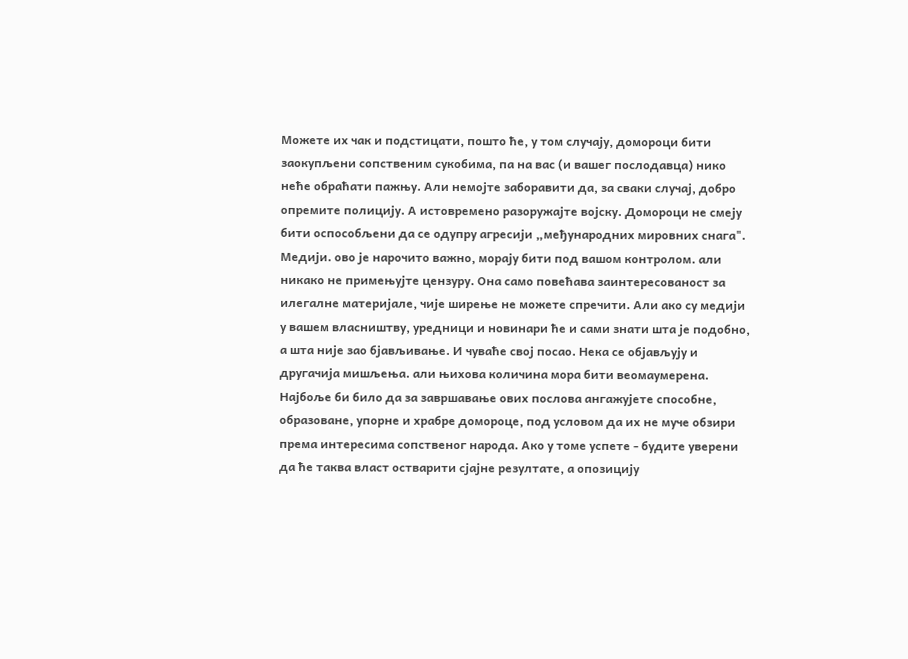Можете их чак и подстицати, пошто ће, у том случају, домороци бити заокупљени сопственим сукобима, па на вас (и вашег послодавца) нико неће обраћати пажњу. Али немојте заборавити да, за сваки случај, добро опремите полицију. А истовремено разоружајте војску. Домороци не смеју бити оспособљени да се одупру агресији „међународних мировних снага". Медији. ово је нарочито важно, морају бити под вашом контролом. али никако не примењујте цензуру. Она само повећава заинтересованост за илегалне материјале, чије ширење не можете спречити. Али ако су медији у вашем власништву, уредници и новинари ће и сами знати шта је подобно, а шта није зао бјављивање. И чуваће свој посао. Нека се објављују и другачија мишљења. али њихова количина мора бити веомаумерена. Најбоље би било да за завршавање ових послова ангажујете способне, образоване, упорне и храбре домороце, под условом да их не муче обзири према интересима сопственог народа. Ако у томе успете - будите уверени да ће таква власт остварити сјајне резултате, а опозицију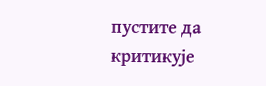пустите да критикује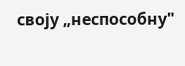своју „неспособну"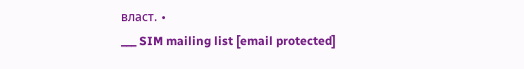власт. ∙
___ SIM mailing list [email protected]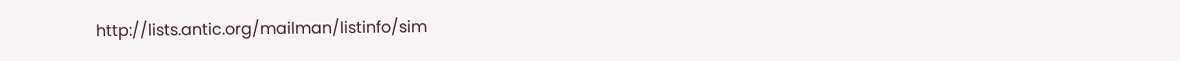http://lists.antic.org/mailman/listinfo/sim